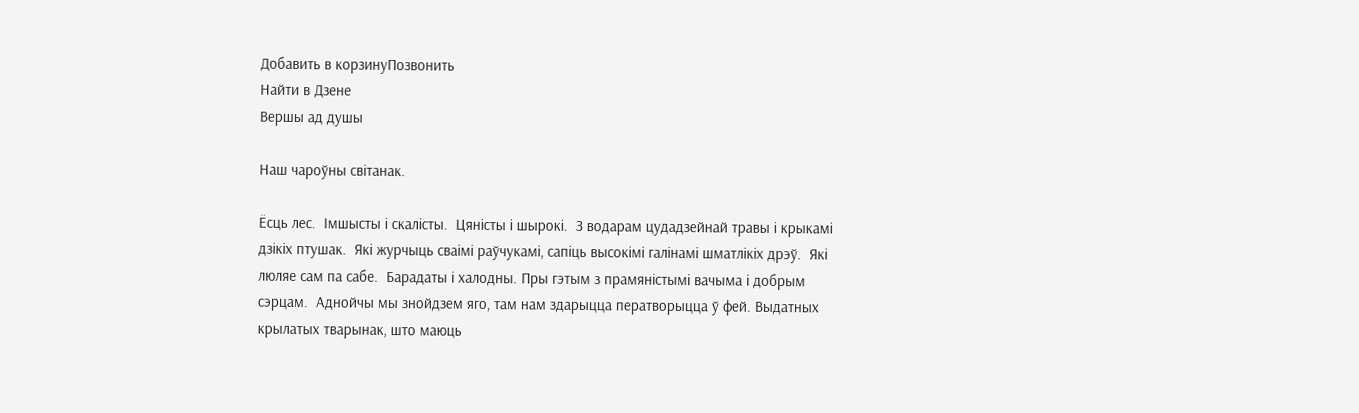Добавить в корзинуПозвонить
Найти в Дзене
Вершы ад душы

Наш чароўны світанак.

Ёсць лес.  Імшысты і скалісты.  Цяністы і шырокі.  З водарам цудадзейнай травы і крыкамі дзікіх птушак.  Які журчыць сваімі раўчукамі, сапіць высокімі галінамі шматлікіх дрэў.  Які люляе сам па сабе.  Барадаты і халодны. Пры гэтым з прамяністымі вачыма і добрым сэрцам.  Аднойчы мы знойдзем яго, там нам здарыцца ператворыцца ў фей. Выдатных крылатых тварынак, што маюць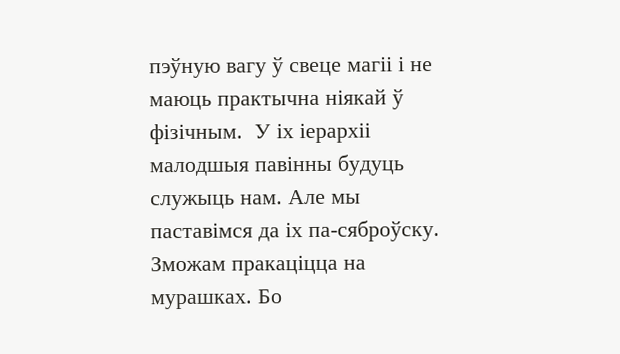пэўную вагу ў свеце магіі і не маюць практычна ніякай ў фізічным.  У іх іерархіі малодшыя павінны будуць служыць нам. Але мы паставімся да іх па-сяброўску.  Зможам пракаціцца на мурашках. Бо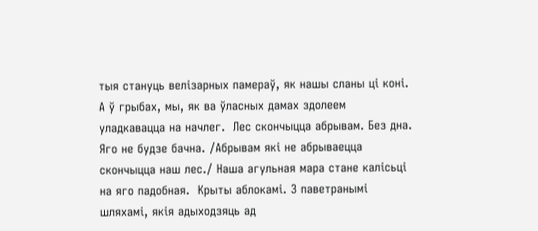тыя стануць велізарных памераў, як нашы сланы ці коні. А ў грыбах, мы, як ва ўласных дамах здолеем уладкавацца на начлег.  Лес скончыцца абрывам. Без дна. Яго не будзе бачна. /Абрывам які не абрываецца скончыцца наш лес./ Наша агульная мара стане калісьці на яго падобная.  Крыты аблокамі. З паветранымі шляхамі, якія адыходзяць ад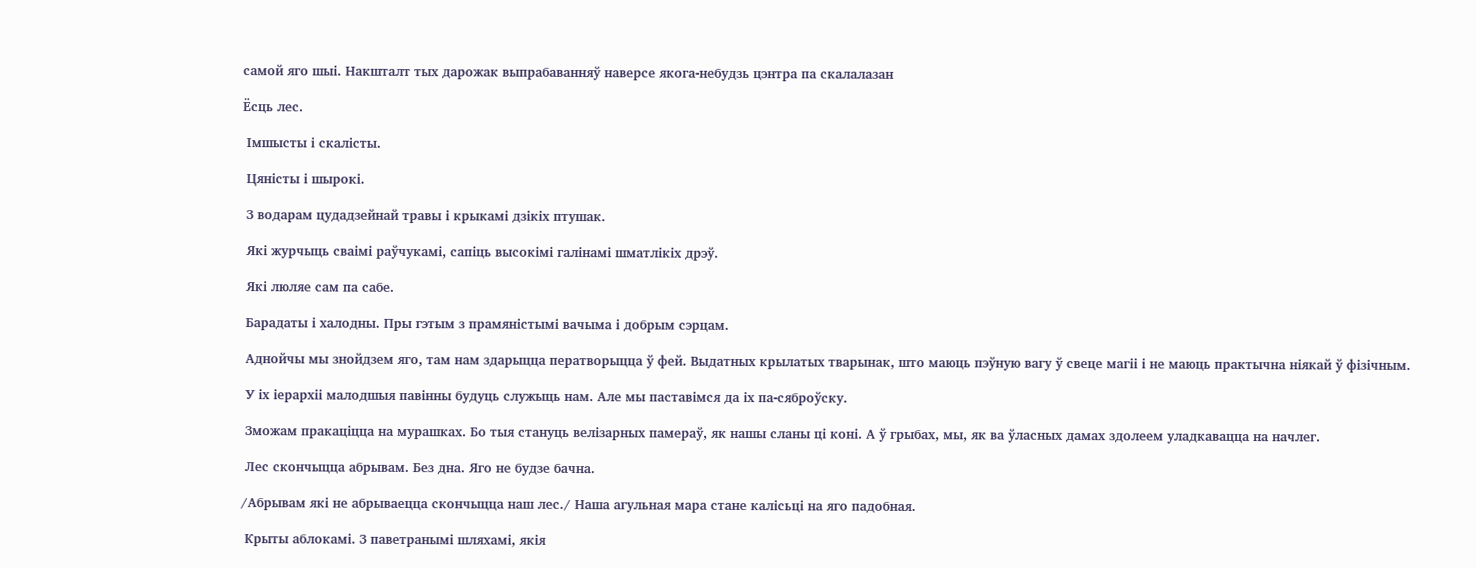самой яго шыі. Накшталт тых дарожак выпрабаванняў наверсе якога-небудзь цэнтра па скалалазан

Ёсць лес.

 Імшысты і скалісты.

 Цяністы і шырокі.

 З водарам цудадзейнай травы і крыкамі дзікіх птушак.

 Які журчыць сваімі раўчукамі, сапіць высокімі галінамі шматлікіх дрэў.

 Які люляе сам па сабе.

 Барадаты і халодны. Пры гэтым з прамяністымі вачыма і добрым сэрцам.

 Аднойчы мы знойдзем яго, там нам здарыцца ператворыцца ў фей. Выдатных крылатых тварынак, што маюць пэўную вагу ў свеце магіі і не маюць практычна ніякай ў фізічным.

 У іх іерархіі малодшыя павінны будуць служыць нам. Але мы паставімся да іх па-сяброўску.

 Зможам пракаціцца на мурашках. Бо тыя стануць велізарных памераў, як нашы сланы ці коні. А ў грыбах, мы, як ва ўласных дамах здолеем уладкавацца на начлег.

 Лес скончыцца абрывам. Без дна. Яго не будзе бачна.

/Абрывам які не абрываецца скончыцца наш лес./ Наша агульная мара стане калісьці на яго падобная.

 Крыты аблокамі. З паветранымі шляхамі, якія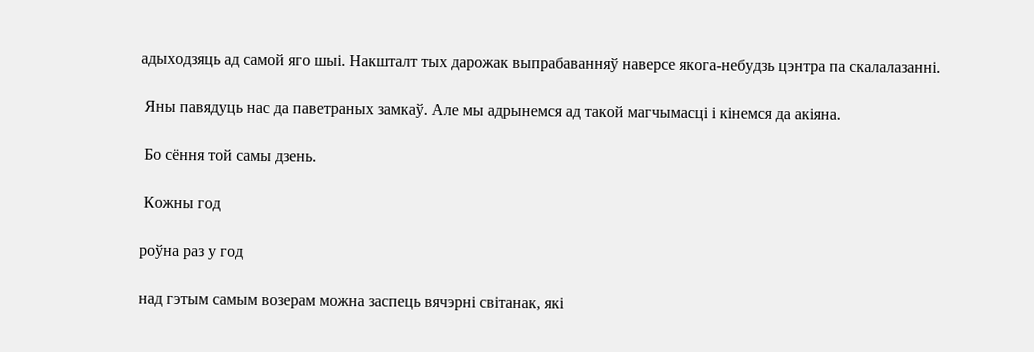адыходзяць ад самой яго шыі. Накшталт тых дарожак выпрабаванняў наверсе якога-небудзь цэнтра па скалалазанні.

 Яны павядуць нас да паветраных замкаў. Але мы адрынемся ад такой магчымасці і кінемся да акіяна.

 Бо сёння той самы дзень.

 Кожны год

роўна раз у год

над гэтым самым возерам можна заспець вячэрні світанак, які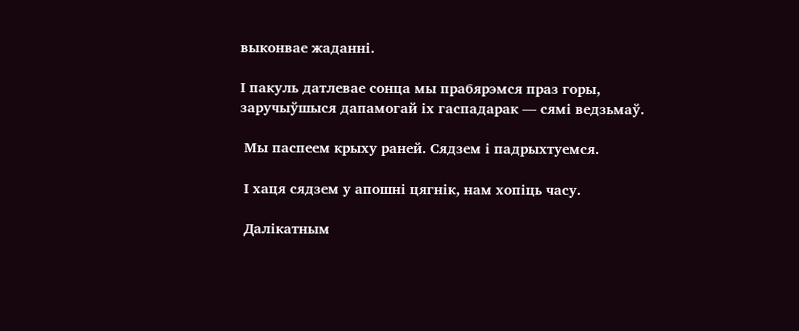выконвае жаданні.

І пакуль датлевае сонца мы прабярэмся праз горы, заручыўшыся дапамогай іх гаспадарак — сямі ведзьмаў.

 Мы паспеем крыху раней. Сядзем і падрыхтуемся.

 І хаця сядзем у апошні цягнік, нам хопіць часу.

 Далікатным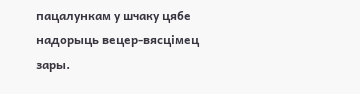пацалункам у шчаку цябе надорыць вецер-вясцімец зары.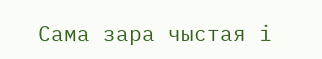Сама зара чыстая і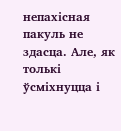непахісная пакуль не здасца. Але, як толькі ўсміхнуцца і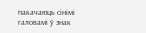пакачаюць сінімі галовамі ў знак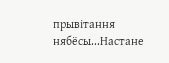прывітання нябёсы...Настане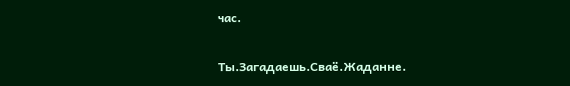час.

Ты.Загадаешь.Сваё.Жаданне.